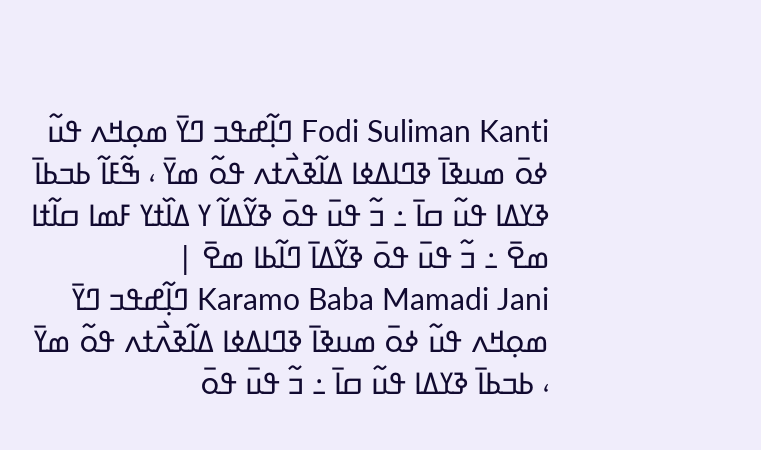Fodi Suliman Kanti ߣߊ߲߬ߝߟߏ ߣߌ߫ ߘߋ߲ߞߍ ߟߎ߬ ߦߋ߫ ߘߎߢߊ߫ ߢߣߊߡߦߊ ߡߊ߬ߢߍ߯ߙߍ ߟߋ߬ ߘߌ߫ ، ߒ߬ߓߊ߬ ߕߏߕߊ߫ ߢߌߡߊ ߟߎ߬ ߛߊ߫ ߸ ߏ߬ ߟߎ߫ ߟߋ߫ ߢߌ߬ߡߊ߬ ߌ ߡߊ߰ߙߌ ߓߘߊ ߛߊ߬ߙߊ ߘߐ߫ ߸ ߏ߬ ߟߎ߫ ߟߋ߫ ߢߌ߬ߡߊ߫ ߣߊ߬ߕߊ ߘߐ߫ |
Karamo Baba Mamadi Jani ߣߊ߲߬ߝߟߏ ߣߌ߫ ߘߋ߲ߞߍ ߟߎ߬ ߦߋ߫ ߘߎߢߊ߫ ߢߣߊߡߦߊ ߡߊ߬ߢߍ߯ߙߍ ߟߋ߬ ߘߌ߫ ، ߕߏߕߊ߫ ߢߌߡߊ ߟߎ߬ ߛߊ߫ ߸ ߏ߬ ߟߎ߫ ߟߋ߫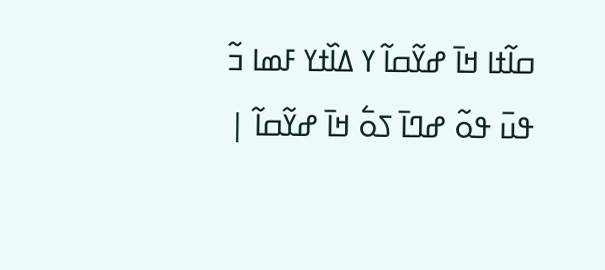ߛߊ߬ߙߊ ߞߊ߫ ߝߌ߬ߛߊ߬ ߌ ߡߊ߰ߙߌ ߓߘߊ ߏ߬ ߟߎ߫ ߟߋ߬ ߝߣߊ߫ ߖߋ߱ ߞߊ߫ ߝߌ߬ߛߊ߬ |